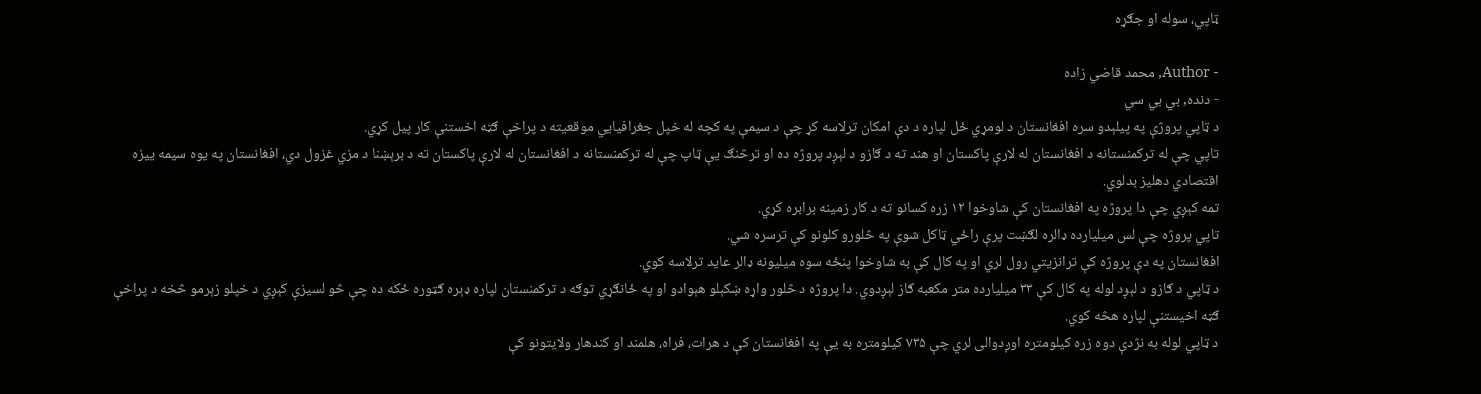ټاپي، سوله او جګړه

- Author, محمد قاضي زاده
- دنده, بي بي سي
د ټاپي پروژې په پيلېدو سره افغانستان د لومړي ځل لپاره د دې امکان ترلاسه کړ چې د سیمې په کچه له خپل جغرافیایي موقعیته د پراخې ګټه اخستنې کار پيل کړي.
تاپي چې له ترکمنستانه د افغانستان له لارې پاکستان او هند ته د ګازو د لېږد پروژه ده او ترڅنګ یې ټاپ چې له ترکمنستانه د افغانستان له لارې پاکستان ته د برېښنا د مزي غزول دي، افغانستان په یوه سیمه ییزه اقتصادي دهلیز بدلوي.
تمه کېږي چې دا پروژه په افغانستان کې شاوخوا ۱۲ زره کسانو ته د کار زمینه برابره کړي.
تاپي پروژه چې لس میلیارده ډالره لګښت پرې راځي ټاکل شوې په څلورو کلونو کې ترسره شي.
افغانستان په دې پروژه کې ترانزیتي رول لري او په کال کې به شاوخوا پنځه سوه میلیونه ډالر عاید ترلاسه کوي.
د ټاپي د ګازو د لېږد لوله په کال کې ۳۳ میلیارده متر مکعبه ګاز لېږدوي. دا پروژه د څلور واړه ښکېلو هېوادو او په ځانګړي توګه د ترکمنستان لپاره ډېره ګټوره ځکه ده چې څو لسیزې کېږي د خپلو زېرمو څخه د پراخې ګټه اخیستنې لپاره هڅه کوي.
د ټاپي لوله به نژدې دوه زره کیلومتره اوږدوالی لري چې ۷۳۵ کیلومتره به یې په افغانستان کې د هرات، فراه، هلمند او کندهار ولایتونو کې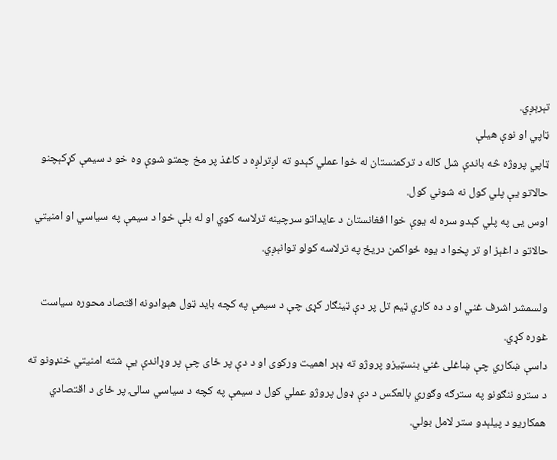تېرېږي.
ټاپي او نوې هیلې
ټاپي پروژه څه باندې شل کاله د ترکمنستان له خوا عملي کېدو ته لږترلږه د کاغذ پر مخ چمتو شوې وه خو د سیمې کړکېچنو حالاتو یې پلي کول نه شوني کول.
اوس یی په پلي کېدو سره له یوې خوا افغانستان د عایداتو سرچینه ترلاسه کوي او له بلې خوا د سیمې په سیاسي او امنیتي حالاتو د اغېز او تر پخوا د یوه ځواکمن دریځ په ترلاسه کولو توانېږي.

ولسمشر اشرف غني او د ده کاري ټيم تل پر دې ټینګار کړی چې د سیمې په کچه باید ټول هېوادونه اقتصاد محوره سیاست غوره کړي.
داسې ښکاري چې ښاغلی غني بنسټيزو پروژو ته ډېر اهمیت ورکوی او د دې پر ځای چې پر وړاندې یې شته امنیتي خنډونو ته د سترو ننګونو په سترګه وګوري بالعکس د دې ډول پروژو عملي کول د سیمې په کچه د سیاسي سالۍ پر ځای د اقتصادي همکاریو د پيلېدو ستر لامل بولي.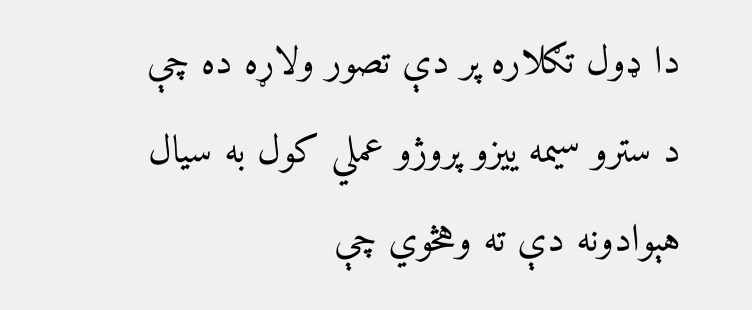دا ډول تګلاره پر دې تصور ولاړه ده چې د سترو سیمه ییزو پروژو عملي کول به سیال هېوادونه دې ته وهڅوي چې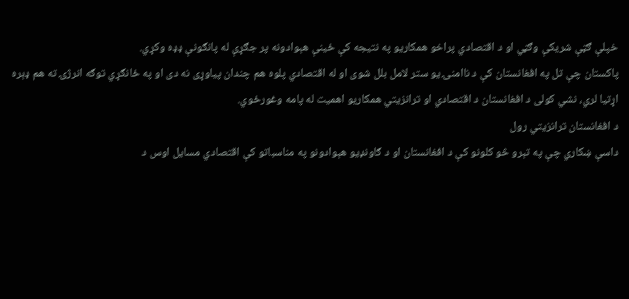خپلې ګټې شریکې وګڼي او د اقتصادي پراخو همکاریو په نتیجه کې ځينې هېوادونه پر جګړې له پانګونې ډډه وکړي.
پاکستان چې تل په افغانستان کې د ناامنۍ یو ستر لامل بلل شوی او له اقتصادي پلوه هم چندان پياوړی نه دی او په ځانګړي توګه انرژۍ ته هم ډېره اړتیا لري، نشي کولی د افغانستان د اقتصادي او ترانزیتي همکاریو اهمیت له پامه وغورځوي.
د افغانستان ترانزیتي رول
داسې ښکاري چې په تېرو څو کلونو کې د افغانستان او د ګاونډیو هېوادونو په مناسباتو کې اقتصادي مسایل اوس د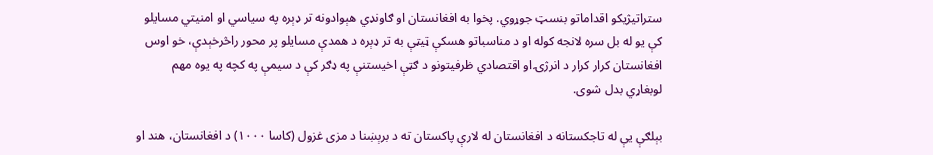ستراتیژيکو اقداماتو بنسټ جوړوي. پخوا به افغانستان او ګاونډي هېوادونه تر ډېره په سیاسي او امنیتي مسایلو کې یو له بل سره لانجه کوله او د مناسباتو هسکې ټیټې به تر ډېره د همدې مسایلو پر محور راڅرخېدې، خو اوس افغانستان کرار کرار د انرژۍ او اقتصادي ظرفیتونو د ګټې اخیستنې په ډګر کې د سیمې په کچه په یوه مهم لوبغاړي بدل شوی.

بېلګې یې له تاجکستانه د افغانستان له لارې پاکستان ته د برېښنا د مزی غزول (کاسا ۱۰۰۰) د افغانستان، هند او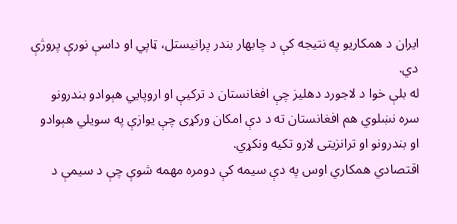ایران د همکاریو په نتیجه کې د چابهار بندر پرانیستل، ټاپي او داسې نورې پروژې دي.
له بلې خوا د لاجورد دهلیز چې افغانستان د ترکیې او اروپایي هېوادو بندرونو سره نښلوي هم افغانستان ته د دې امکان ورکړی چې یوازې په سویلي هېوادو او بندرونو او ترانزیتی لارو تکیه ونکړي.
اقتصادي همکاري اوس په دې سیمه کې دومره مهمه شوې چې د سیمې د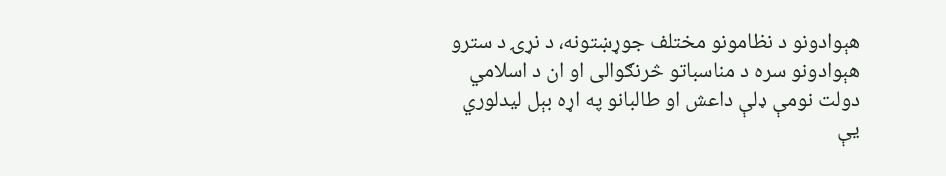هېوادونو د نظامونو مختلف جوړښتونه، د نړۍ د سترو هېوادونو سره د مناسباتو څرنګوالی او ان د اسلامي دولت نومې ډلې داعش او طالبانو په اړه بېل لیدلوري یې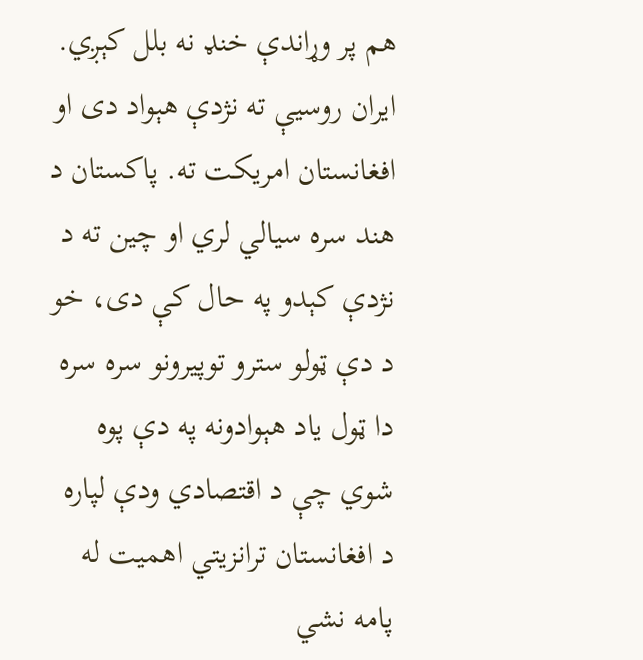هم پر وړاندې خنډ نه بلل کېږي.
ایران روسیې ته نژدې هېواد دی او افغانستان امریکت ته. پاکستان د هند سره سیالي لري او چین ته د نژدې کېدو په حال کې دی، خو د دې ټولو سترو توپيرونو سره سره دا ټول یاد هېوادونه په دې پوه شوي چې د اقتصادي ودې لپاره د افغانستان ترانزیتي اهمیت له پامه نشي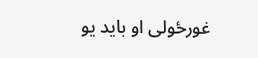غورځولی او باید یو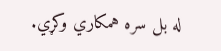له بل سره همکاري وکړي.